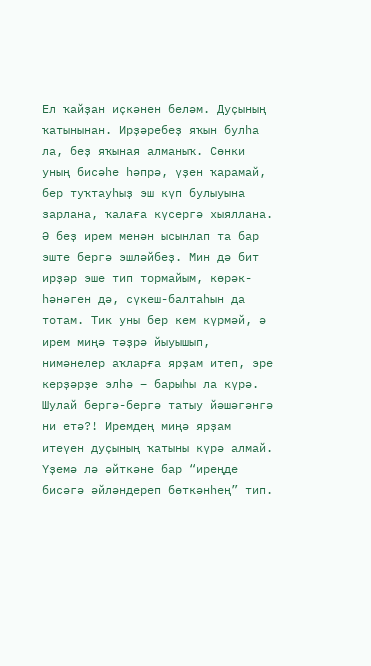Ел ҡайҙан иҫкәнен беләм. Дуҫының ҡатынынан. Ирҙәребеҙ яҡын булһа ла, беҙ яҡыная алманыҡ. Сөнки уның бисәһе һәпрә, үҙен ҡарамай, бер туҡтауһыҙ эш күп булыуына зарлана, ҡалаға күсергә хыяллана. Ә беҙ ирем менән ысынлап та бар эште бергә эшләйбеҙ. Мин дә бит ирҙәр эше тип тормайым, көрәк-һәнәген дә, сүкеш-балтаһын да тотам. Тик уны бер кем күрмәй, ә ирем миңә тәҙрә йыуышып, нимәнелер аҡларға ярҙам итеп, эре керҙәрҙе элһә – барыһы ла күрә. Шулай бергә-бергә татыу йәшәгәнгә ни етә?! Иремдең миңә ярҙам итеүен дуҫының ҡатыны күрә алмай. Үҙемә лә әйткәне бар “иреңде бисәгә әйләндереп бөткәнһең” тип.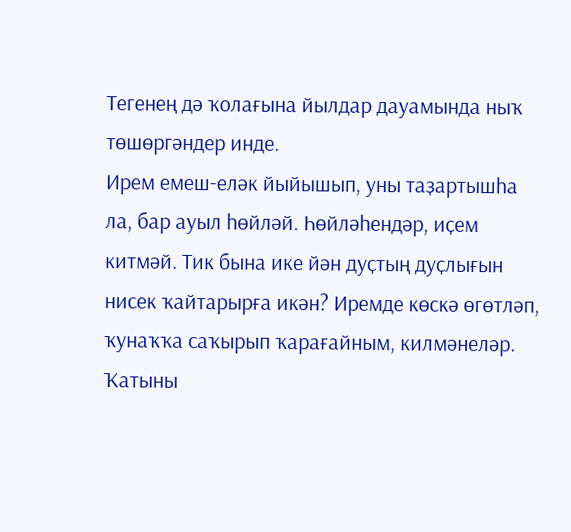Тегенең дә ҡолағына йылдар дауамында ныҡ төшөргәндер инде.
Ирем емеш-еләк йыйышып, уны таҙартышһа ла, бар ауыл һөйләй. Һөйләһендәр, иҫем китмәй. Тик бына ике йән дуҫтың дуҫлығын нисек ҡайтарырға икән? Иремде көскә өгөтләп, ҡунаҡҡа саҡырып ҡарағайным, килмәнеләр. Ҡатыны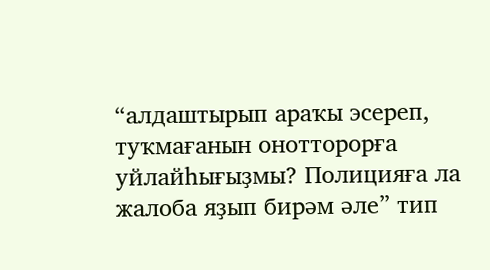“алдаштырып араҡы эсереп, туҡмағанын онотторорға уйлайһығыҙмы? Полицияға ла жалоба яҙып бирәм әле” тип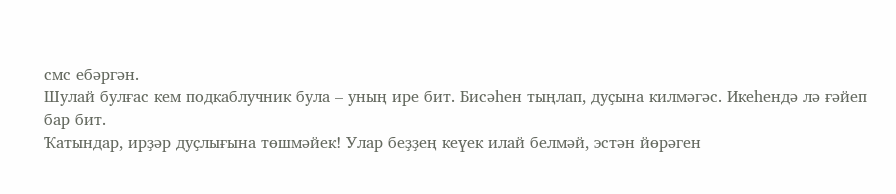смс ебәргән.
Шулай булғас кем подкаблучник була – уның ире бит. Бисәһен тыңлап, дуҫына килмәгәс. Икеһендә лә ғәйеп бар бит.
Ҡатындар, ирҙәр дуҫлығына төшмәйек! Улар беҙҙең кеүек илай белмәй, эстән йөрәген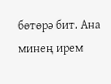бөтөрә бит. Ана минең ирем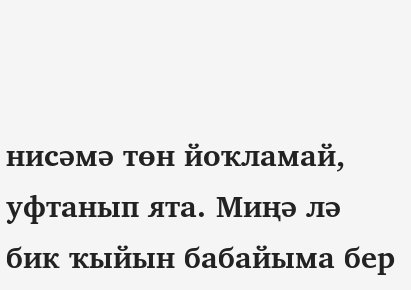нисәмә төн йоҡламай, уфтанып ята. Миңә лә бик ҡыйын бабайыма бер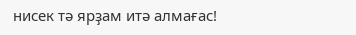нисек тә ярҙам итә алмағас!